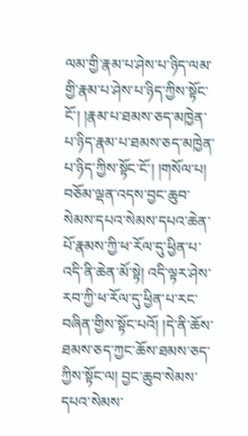ལམ་གྱི་རྣམ་པ་ཤེས་པ་ཉིད་ལམ་གྱི་རྣམ་པ་ཤེས་པ་ཉིད་ཀྱིས་སྟོང་ངོ་། །རྣམ་པ་ཐམས་ཅད་མཁྱེན་པ་ཉིད་རྣམ་པ་ཐམས་ཅད་མཁྱེན་པ་ཉིད་ཀྱིས་སྟོང་ངོ་། །གསོལ་པ། བཅོམ་ལྡན་འདས་བྱང་ཆུབ་སེམས་དཔའ་སེམས་དཔའ་ཆེན་པོ་རྣམས་ཀྱི་ཕ་རོལ་དུ་ཕྱིན་པ་འདི་ནི་ཆེན་མོ་སྟེ། འདི་ལྟར་ཤེས་རབ་ཀྱི་ཕ་རོལ་དུ་ཕྱིན་པ་རང་བཞིན་གྱིས་སྟོང་པའོ། །དེ་ནི་ཆོས་ཐམས་ཅད་ཀྱང་ཆོས་ཐམས་ཅད་ཀྱིས་སྟོང་ལ། བྱང་ཆུབ་སེམས་དཔའ་སེམས་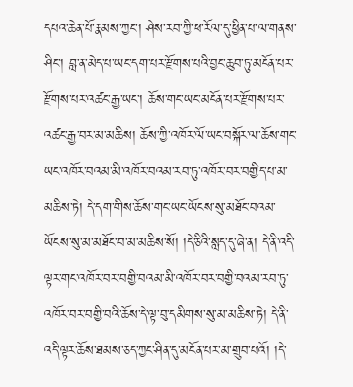དཔའ་ཆེན་པོ་རྣམས་ཀྱང་། ཤེས་རབ་ཀྱི་ཕ་རོལ་དུ་ཕྱིན་པ་ལ་གནས་ཤིང་། བླ་ན་མེད་པ་ཡང་དག་པར་རྫོགས་པའི་བྱང་ཆུབ་ཏུ་མངོན་པར་རྫོགས་པར་འཚང་རྒྱ་ཡང་། ཆོས་གང་ཡང་མངོན་པར་རྫོགས་པར་འཚང་རྒྱ་བར་མ་མཆིས། ཆོས་ཀྱི་འཁོར་ལོ་ཡང་བསྐོར་ལ་ཆོས་གང་ཡང་འཁོར་བའམ་མི་འཁོར་བའམ་རབ་ཏུ་འཁོར་བར་བགྱིད་པ་མ་མཆིས་ཏེ། དེ་དག་གིས་ཆོས་གང་ཡང་ཡོངས་སུ་མཐོང་བའམ་ཡོངས་སུ་མ་མཐོང་བ་མ་མཆིས་སོ། །དེ་ཅིའི་སླད་དུ་ཞེ་ན། དེ་ནི་འདི་ལྟར་གང་འཁོར་བར་བགྱི་བའམ་མི་འཁོར་བར་བགྱི་བའམ་རབ་ཏུ་འཁོར་བར་བགྱི་བའི་ཆོས་དེ་ལྟ་བུ་དམིགས་སུ་མ་མཆིས་ཏེ། དེ་ནི་འདི་ལྟར་ཆོས་ཐམས་ཅད་ཀྱང་ཤིན་དུ་མངོན་པར་མ་གྲུབ་པའོ། །དེ་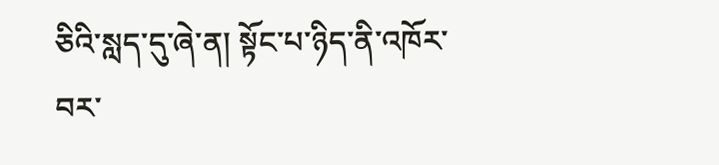ཅིའི་སླད་དུ་ཞེ་ན། སྟོང་པ་ཉིད་ནི་འཁོར་བར་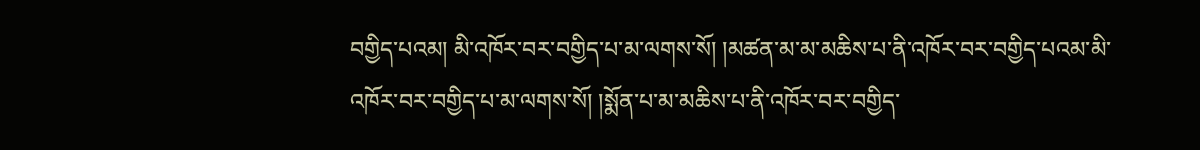བགྱིད་པའམ། མི་འཁོར་བར་བགྱིད་པ་མ་ལགས་སོ། །མཚན་མ་མ་མཆིས་པ་ནི་འཁོར་བར་བགྱིད་པའམ་མི་འཁོར་བར་བགྱིད་པ་མ་ལགས་སོ། །སྨོན་པ་མ་མཆིས་པ་ནི་འཁོར་བར་བགྱིད་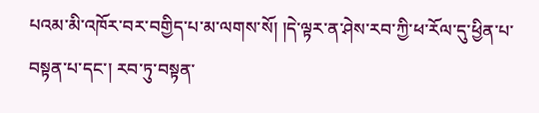པའམ་མི་འཁོར་བར་བགྱིད་པ་མ་ལགས་སོ། །དེ་ལྟར་ན་ཤེས་རབ་ཀྱི་ཕ་རོལ་དུ་ཕྱིན་པ་བསྟན་པ་དང་། རབ་ཏུ་བསྟན་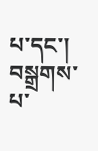པ་དང་། བསྒྲགས་པ་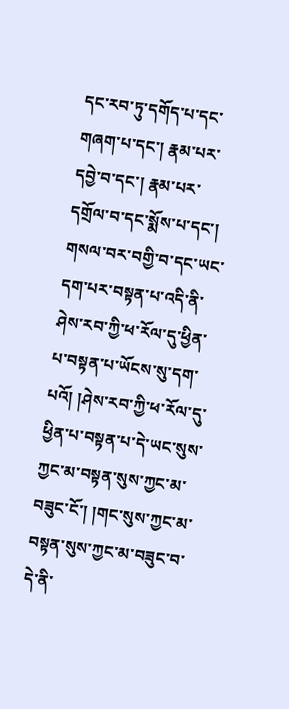དང་རབ་ཏུ་དགོད་པ་དང་གཞག་པ་དང་། རྣམ་པར་དབྱེ་བ་དང་། རྣམ་པར་དགྲོལ་བ་དང་སྨོས་པ་དང་། གསལ་བར་བགྱི་བ་དང་ཡང་དག་པར་བསྟན་པ་འདི་ནི་ཤེས་རབ་ཀྱི་ཕ་རོལ་དུ་ཕྱིན་པ་བསྟན་པ་ཡོངས་སུ་དག་པའོ། །ཤེས་རབ་ཀྱི་ཕ་རོལ་དུ་ཕྱིན་པ་བསྟན་པ་དེ་ཡང་སུས་ཀྱང་མ་བསྟན་སུས་ཀྱང་མ་བཟུང་ངོ་། །གང་སུས་ཀྱང་མ་བསྟན་སུས་ཀྱང་མ་བཟུང་བ་དེ་ནི་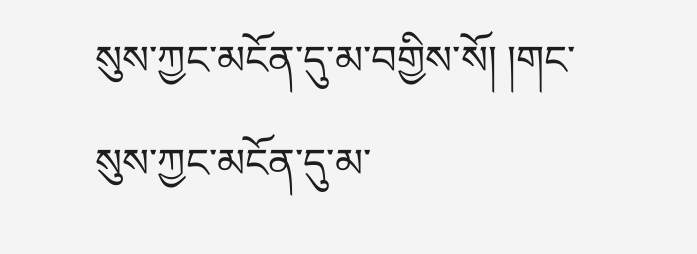སུས་ཀྱང་མངོན་དུ་མ་བགྱིས་སོ། །གང་སུས་ཀྱང་མངོན་དུ་མ་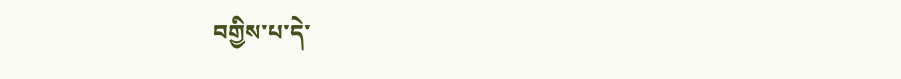བགྱིས་པ་དེ་